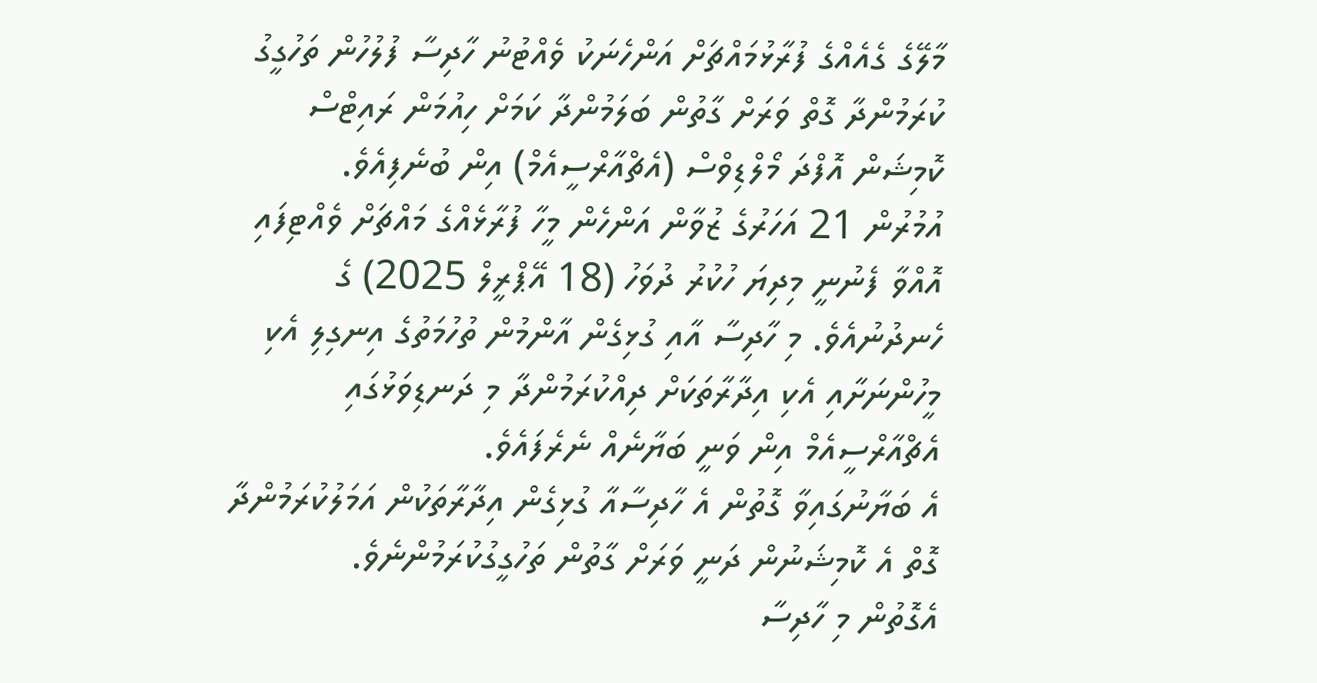މާލޭގެ ގެއެއްގެ ފުރާޅުމައްޗަށް އަންހެނަކު ވެއްޓުނު ހާދިސާ ފުލުހުން ތަހުގީގު ކުރަމުންދާ ގޮތް ވަރަށް ގާތުން ބަލަމުންދާ ކަމަށް ހިއުމަން ރައިޓްސް ކޮމިޝަން އޮފްދަ މޯލްޑިވްސް (އެޗްއާރްސީއެމް) އިން ބުނެފިއެވެ.
އުމުރުން 21 އަހަރުގެ ޒުވާން އަންހެން މީހާ ފުރާޅެއްގެ މައްޗަށް ވެއްޓިފައި އޮއްވާ ފެނުނީ މިދިޔަ ހުކުރު ދުވަހު (18 އޭޕްރީލް 2025) ގެ ހެނދުނުއެވެ. މި ހާދިސާ އާއި ގުޅިގެން އާންމުން ތުހުމަތުގެ އިނގިލި އެކި މީހުންނަށާއި އެކި އިދާރާތަކަށް ދިއްކުރަމުންދާ މި ދަނޑިވަޅުގައި އެޗްއާރްސީއެމް އިން ވަނީ ބަޔާނެއް ނެރެފައެވެ.
އެ ބަޔާނުގައިވާ ގޮތުން އެ ހާދިސާއާ ގުޅިގެން އިދާރާތަކުން އަމަލުކުރަމުންދާ ގޮތް އެ ކޮމިޝަނުން ދަނީ ވަރަށް ގާތުން ތަހުގީގުކުރަމުންނެވެ.
އެގޮތުން މި ހާދިސާ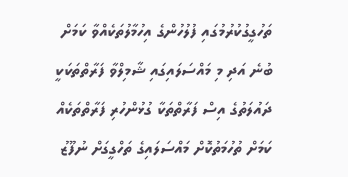ތަހުގީގުކުރުމުގައި ފުލުހުންގެ އިހުމާލުތަކެއްވާ ކަމަށް ބުނެ އަދި މި މައްސަލައިގައި ޝާމިލްވާ ފަރާތްތަކަކީ ދައުލަތުގެ އިސް ފަރާތްތަކާ ގުޅުންހުރި ފަރާތްތަކެއް ކަމަށް ތުހުމަތުކޮށް މައްސަލައިގެ ތަހްގީގަށް ނުފޫޒު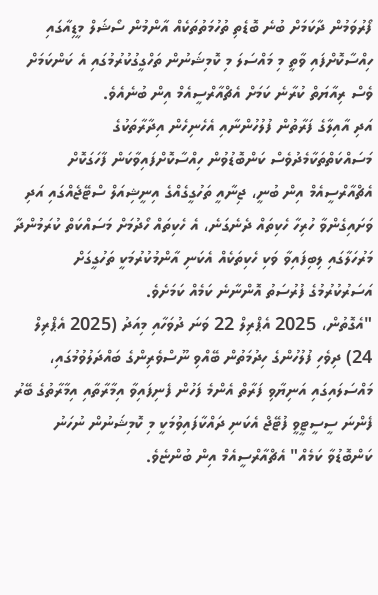ފޯރުވަމުން ދާކަމަށް ބުނެ ބޮޑެތި ތުހުމަތުތަކެއް އާންމުން ސޯޝަލް މީޑިއާގައި ހިއްސާކޮށްފައި ވާތީ މި މައްސަލަ މި ކޮމިޝަނުން ތަހްގީގުކުރުމުގައި އެ ކަންކަމަށް ވެސް ރިއާޔަތް ކުރާނެ ކަމަށް އެޗްއާރްސީއެމް އިން ބުނެއެވެ.
އަދި އާއިލާގެ ފަރާތުން ފުލުހުންނާއި އެހެނިހެން އިދާރާތަކުގެ މަސައްކަތްތަކާމެދުވެސް ކަންބޮޑުވުން ހިއްސާކޮށްފައިވާކަން ފާހަގަކޮށް އެޗްއާރްސީއެމް އިން ބުނީ، ޖިނާއީ ތަހުގީގެއްގެ އިނީޝިއަލް ސްޓޭޖެއްގައި އަދި ވަށައިގެންވާ ހުރިހާ ހެކިތައް ދެނެގަނެ، އެ ހެކިތައް ހޯދުމަށް މަސައްކަތް ކުރަމުންދާ މަރުހަލާގައި ލިބިފައިވާ ވަކި ހެކިތަކެއް އެކަނި އާންމުކުރުމަކީ ތަހުގީގަށް އަސަރުކުރުމުގެ ފުރުސަތު އޮންނާނެ ކަމެއް ކަމަށެވެ.
"އެގޮތުން، 2025 އެޕްރިލް 22 ވަނަ ދުވަހާއި މިއަދު (2025 އެޕްރިލް 24) ދިވެހި ފުލުހުންގެ ހިދުމަތުން ބޭއްވި ނޫސްވެރިންގެ ބައްދަލުވުމުގައި، މައްސަލައިގައި އަނިޔާވި ފަރާތް އެންމެ ފަހުން ފެނިފައިވާ އިމާރާތާއި އިމާރާތުގެ ބޭރު ފެންނަ ސީސީޓީވީ ފުޓޭޖް އެކަނި ދައްކާފައިވުމަކީ މި ކޮމިޝަނުން ނުހަނު ކަންބޮޑުވާ ކަމެއް" އެޗްއާރްސީއެމް އިން ބުންޏެވެ.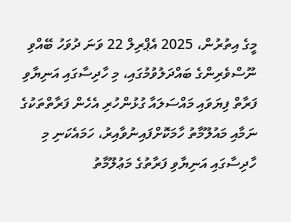މީގެ އިތުރުން، 2025 އެޕްރިލް 22 ވަނަ ދުވަހު ބޭއްވި ނޫސްވެރިންގެ ބައްދަލުވުމުގައި، މި ހާދިސާގައި އަނިޔާވި ފަރާތް ފިޔަވައި މައްސަލައާ ގުޅުންހުރި އެހެން ފަރާތްތަކުގެ ނަމާއި މައުލޫމާތު ހާމަކޮށްފައިނުވާއިރު، ހަމައެކަނި މި ހާދިސާގައި އަނިޔާވި ފަރާތުގެ މަޢުލޫމާތު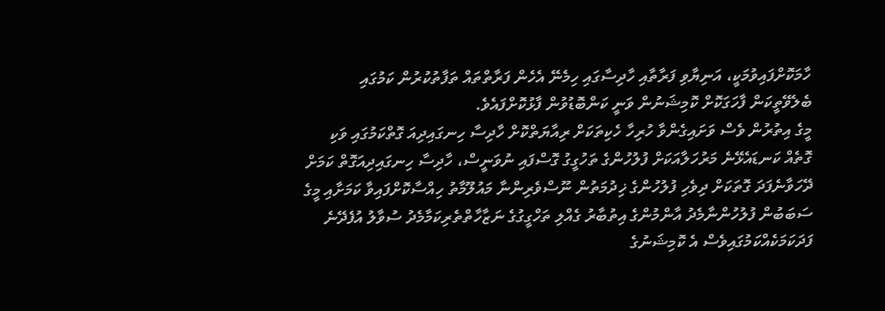ހާމަކޮށްފައިވުމަކީ، އަނިޔާވި ފަރާތާއި ހާދިސާގައި ހިމެނޭ އެހެން ފަރާތްތައް ތަފާތުކުރުން ކަމުގައި ބެލެވޭތީކަން ފާހަގަކޮށް ކޮމިޝަނުން ވަނީ ކަންބޮޑުވުން ފާޅުކޮށްފައެވެ.
މީގެ އިތުރުން ވެސް ވަށައިގެންވާ ހުރިހާ ހެކިތަކަށް ރިއާޔަތްކޮށް ހާދިސާ ހިނގައިދިއަ ގޮތްކަމުގައި ވަކި ގޮތެއް ކަނޑައެޅޭނެ މަރުހަލާއަކަށް ފުލުހުންގެ ތަހުގީގު ގޮސްފައި ނުވަނީސް، ހާދިސާ ހިނގައިދިއަގޮތް ކަމަށް ދޭހަވާނެފަދަ ގޮތަކަށް ދިވެހި ފުލުހުންގެ ޚިދުމަތުން ނޫސްވެރިންނާ މައުލޫމާތު ހިއްސާކޮށްފައިވާ ކަމަށާއި މީގެ ސަބަބުން ފުލުހުންނާމެދު އާންމުންގެ އިތުބާރު ގެއްލި ތަހްގީގުގެ ނަޒާހާތްތެރިކަމާމެދު ސުވާލު އުފެދޭނެ ފަދަކަމަކެއްކަމުގައިވެސް އެ ކޮމިޝަނުގެ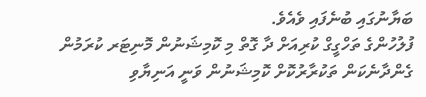ބަޔާނުގައި ބުނެފައި ވެއެވެ.
ފުލުހުންގެ ތަހްގީގް ކުރިއަށް ދާ ގޮތް މި ކޮމިޝަނުން މޮނިޓަރ ކުރަމުން ގެންދާނެކަން ތަކުރާރުކޮށް ކޮމިޝަނުން ވަނީ އަނިޔާވި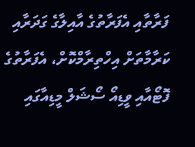ފަރާތާއި އެފަރާތުގެ އާއިލާގެ ގަދަރާއި ކަރާމާތަށް އިހްތިރާމްކޮށް، އެފަރާތުގެ ފޮޓޯއާއި ވީޑިއޯ ސޯޝަލް މީޑިއާގައި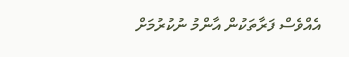އެއްވެސް ފަރާތަކުން އާންމު ނުކުރުމަށް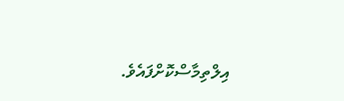އިލްތިމާސްކޮށްފައެވެ.